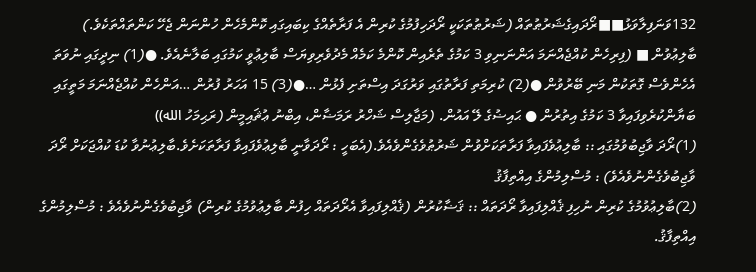132ވަނަފިލާވަޅު■■ރޯދައިގެޝަރުޠުތައް (ޝަރުޠުތަކަކީ ރޯދަހިފުމުގެ ކުރިން އެ ފަރާތެއްގެ ކިބައިގައި ކޮންމެހެން ހުންނަން ޖެހޭ ކަންތައްތަކެވެ.)
ބާލިޢުވުން ■ (ފިރިހެން ކުއްޖެއްނަމަ އަންނަނިވި 3 ކަމުގެ ތެރެއިން ކޮންމެ ކަމެއް މެދުވެރިވިޔަސް ބާލިޢުވީ ކަމުގައި ބަލާނެއެވެ. ●(1) ނިދީގައި ނުވަތަ އެހެންވެސް ގޮތަކުން މަނި ބޭރުވުން ●(2) ކުރިމަތި ފަރާތުގައި ވަރުގަދަ އިސްތަށި ފެޅުން …●(3) 15 އަހަރު ފުރުން …އަންހެން ކުއްޖެއްނަމަ މަތީގައި ބަޔާންކުރެވިފައިވާ 3 ކަމުގެ އިތުރުން ● ޙައިޟުގެ ލޭ އައުން. (މަޖާލިސް ޝަހްރު ރަމަޟާން، އިބްނު ޢުޘައިމީން (ރަޙިމަހު الله))
(1)ރޯދަ ވާޖިބުވުމުގައި :: ބާލިޢުވެފައިވާ ފަރާތަކަށްވުން ޝަރުޠުވެގެންވެއެވެ.(އެބަހީ : ރޯދަވާނީ ބާލިޢުވެފައިވާ ފަރާތަކަށެވެ.ބާލިޢުނުވާ ކުޑަ ކުއްޖަކަށް ރޯދަ ވާޖިބުވެގެންނުވެއެވެ) : މުސްލިމުންގެ އިއްތިފާޤު
(2)ބާލިޢުވުމުގެ ކުރިން ނުހިފި ޤެއްލިފައިވާ ރޯދަތައް :: ޤަޟާކުރުން (ޤެއްލިފައިވާ އެރޯދަތައް ހިފުން ބާލިޢުވުމުގެ ކުރިން) ވާޖިބުވެގެންނުވެއެވެ : މުސްލިމުންގެ އިއްތިފާޤު.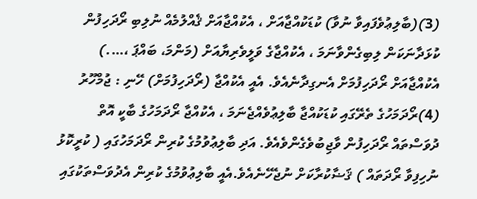(3)(ބާލިޢުވެފައިވާ ނުވާ) ކުޑަކުއްޖާއަށް ، އެކުއްޖާއަށް ޤެއްލުމެއް ނުލިބި ރޯދަހިފުން ކުޅަދާނަކަން ލިބިގެންވާނަމަ ، އެކުއްޖާގެ ވަލީވެރިޔާއަށް (މަންމަ، ބައްޕަ ،….) އެކުއްޖާއަށް ރޯދަހިފުމަށް އެނގިދާނެއެވެ. އެއީ އެކުއްޖާ (ރޯދަހިފުމަށް) ހޭނި : ޖުމްހޫރު
(4)ރޯދަމަހުގެ ތެރޭގައި ކުޑަކުއްޖާ ބާލިޢުވެއްޖެނަމަ ، އެކުއްޖާ ރޯދަމަހުގެ ބާކީ އޮތް ދުވަސްތައް ރޯދަހިފުން ވާޖިބުވެގެންވެއެވެ. އަދި ބާލިޢުވުމުގެ ކުރިން ރޯދަމަހުގައި ( ކުރީކޮޅު ނުހިފިވާ ރޯދަތައް ) ޤަޟާކުރާކަށް ނުޖެހޭނެއެވެ.އެއީ ބާލިޢުވުމުގެ ކުރިން އެދުވަސްތަކުގައި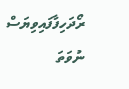ރޯދަހިފާފައިވިޔަސް ނުވަތަ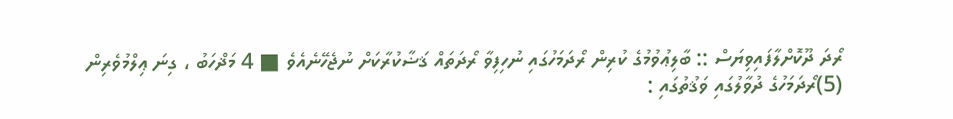ރޯދަ ދޫކޮށްލާފައިވިޔަސް :: ބާލިޢުވުމުގެ ކުރިން ރޯދަމަހުގައި ނުހިފިވާ ރޯދަތައް ޤަޟާކުރާކަށް ނުޖެހޭނެއެވެ ■ 4 މަޛްހަބު ، ގިނަ ޢިލްމުވެރިން
(5)ރޯދަމަހުގެ ދުވާލުގައި ވަޤުތުގައި :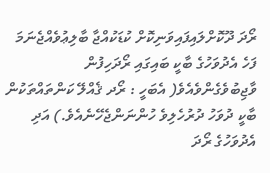ރޯދަ ދޫކޮށްލައިފައިވަނިކޮށް ކުޑަކުއްޖާ ބާލިޢުވެއްޖެނަމަ ފަހެ އެދުވަހުގެ ބާކީ ބައިގައި ރޯދަހިފުން ވާޖިބުވެގެންވެއެވެ( އެބަހީ : ރޯދ ޤެއްލޭ ކަންތައްތަކުން ބާކީ ދުވަހު ދުރުހެލިވެ ހުންނަންޖެހޭނެއެވެ.) އަދި އެދުވަހުގެ ރޯދަ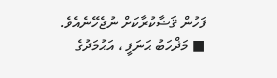ފަހުން ޤަޟާކުރާކަށް ނުޖެހޭނެއެވެ. ■ މަޛްހަބު ޙަނަފީ ، އަޙުމަދުގެ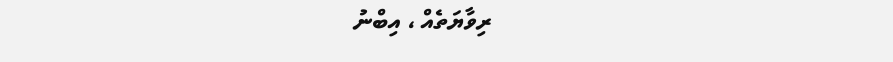ރިވާޔަތެއް ، އިބްނު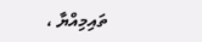ތައިމިއްޔާ ،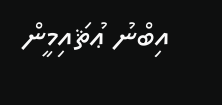އިބްނު ޢުޘައިމީން